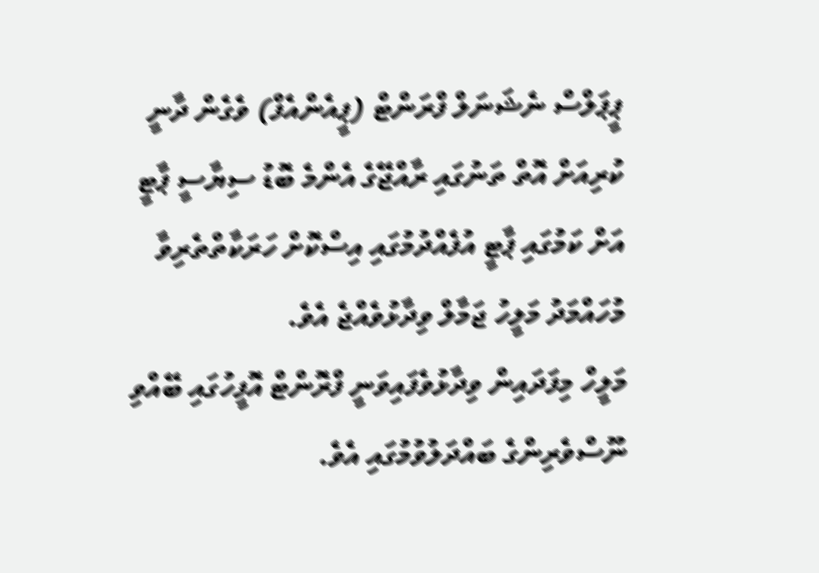ޕީޕަލްސް ނެޝަނަލް ފްރަންޓް (ޕީއެންއެފް) ވެގެން ދާނީ ކުރިއަށް އޮތް ތަނުގައި ރާއްޖޭގެ އެންމެ ބޮޑު ސިޔާސީ ޕާޓީ އަށް ކަމުގައި ޕާޓީ އުފެއްދުމުގައި އިސްކޮށް ހަރަކާތްތެރިވާ މުހައްމަދު މަލީހު ޖަމާލް ވިދާޅުވެއްޖެ އެވެ.
މަލީހް މިފަދައިން ވިދާޅުވެފައިވަނީ ފްރޮންޓް އޮފީހުގައި ބޭއްވި ނޫސްވެރިންގެ ބައްދަލުވުމުގައި އެވެ.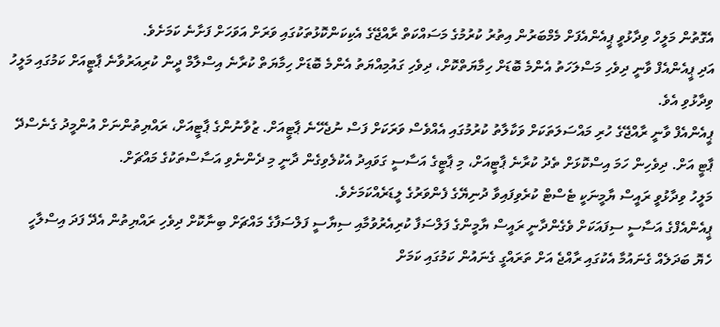އެގޮތުން މަލީހް ވިދާޅުވީ ޕީއެންއެފަށް މެމްބަރުން އިތުރު ކުރުމުގެ މަސައްކަތް ރާއްޖޭގެ އެކިކަންކޮޅުތަކުގައި ވަރަށް އަވަހަށް ފަށާނެ ކަމަށެވެ.
އަދި ޕީއެންއެފް ވާނީ ދިވެހި މަސްލަހަތު އެންމެ ބޮޑަށް ހިމާޔަތްކޮށް، ދިވެހި ގައުމިއްޔަތު އެންމެ ބޮޑަށް ހިމާޔަތް ކުރާނެ އިސްލާމް ދީން ކުރިއަރުވާނެ ޕާޓީއަށް ކަމުގައި މަލީހު ވިދާޅުވި އެވެ.
ޕީއެންއެފް ވާނީ ރާއްޖޭގެ ހުރި މައްސަލަތަކަށް ވަކާލާތު ކުރުމުގައި އެއްވެސް ވަރަކަށް ފަސް ނުޖެހޭނެ ޕާޓީއަށް. ޒުވާނުންގެ ޕާޓީއަށް، ރައްޔިތުންނަށް އުންމީދު ގެނެސްދޭ ޕާޓީ އަށް. ދިވެހިން ހަމަ އިސްކޮޅަށް ތެދު ކުރާނެ ޕާޓީއަށް، މި ޕާޓީގެ އަސާސީ ގަވައިދު އެކުލެވިގެން ދާނީ މި ދެންނެވި އަސާސްތަކުގެ މައްޗަށް.
މަލީހު ވިދާޅުވީ ރައީސް ޔާމީނަކީ ޓެސްޓް ކުރެވިފައިވާ ދުނިޔޭގެ ފެންވަރުގެ ލީޑަރެއްކަމަށެވެ.
ޕީއެންއެފްގެ އަސާސީ ސިފައަކަށް ވެގެންދާނީ ރައީސް ޔާމީންގެ ފަލްސަފާ ކުރިއެރުވުމާއި ސިޔާސީ ފަލްސަފާގެ މައްޗަށް ބިނާކޮށް ދިވެހި ރައްޔިތުން އެދޭ ފަދަ އިސްލާހީ ހެޔޮ ބަދަލެއް ގެނައުމާ އެކުގައި ރާއްޖެ އަށް ތަރައްގީ ގެނައުން ކަމުގައި ކަމަށް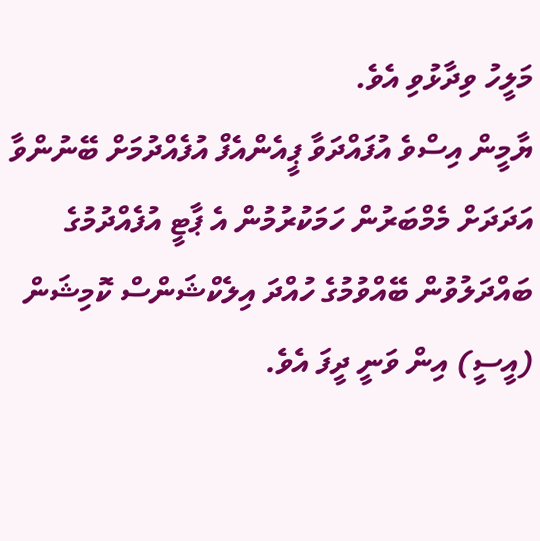މަލީހު ވިދާޅުވި އެވެ.
ޔާމީން އިސްވެ އުފައްދަވާ ޕީއެންއެފް އުފެއްދުމަށް ބޭނުންވާ އަދަދަށް މެމްބަރުން ހަމަކުރުމުން އެ ޕާޓީ އުފެއްދުމުގެ ބައްދަލުވުން ބޭއްވުމުގެ ހުއްދަ އިލެކްޝަންސް ކޮމިޝަން (އީސީ) އިން ވަނީ ދީފަ އެވެ.